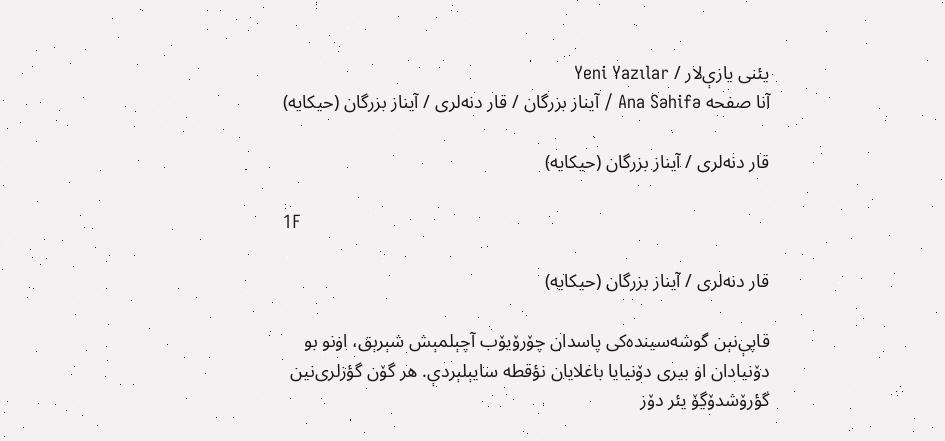یئنی یازې‌لار / Yeni Yazılar
آنا صفحه Ana Səhifə / آیناز بزرگان / قار دنه‌لری / آیناز بزرگان (حیکایه)

قار دنه‌لری / آیناز بزرگان (حیکایه)

1F

قار دنه‌لری / آیناز بزرگان (حیکایه)

قاپې‌نېن گوشه‌سینده‌کی پاسدان چۆرۆیۆب آچېلمېش شېرېق، اۏنو بو دۆنیادان اۏ بیری دۆنیایا باغلایان نؤقطه سایېلېردې. هر گۆن گؤزلری‌نین گؤرۆشدۆڲۆ یئر دۆز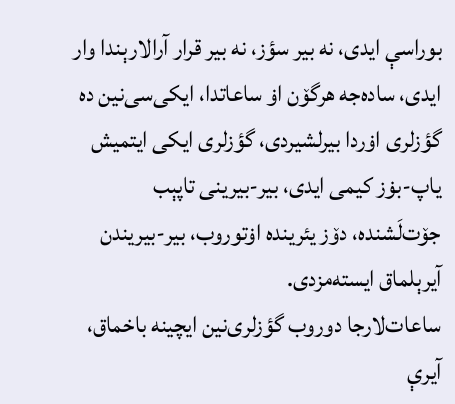بوراسې ایدی، نه بیر سؤز، نه بیر قرار آرالارېندا وار ایدی، ساده‌جه هرگۆن اۏ ساعاتدا، ایکی‌سی‌نین ده گؤزلری اۏردا بیرلشیردی، گؤزلری ایکی ایتمیش یاپ-بۏز کیمی ایدی، بیر-بیرینی تاپېب جۆت‌لَشنده، دۆز یئرینده اۏتوروب، بیر-بیریندن آیرېلماق ایسته‌مزدی.
ساعات‌لارجا دوروب گؤزلری‌نین ایچینه باخماق، آیرې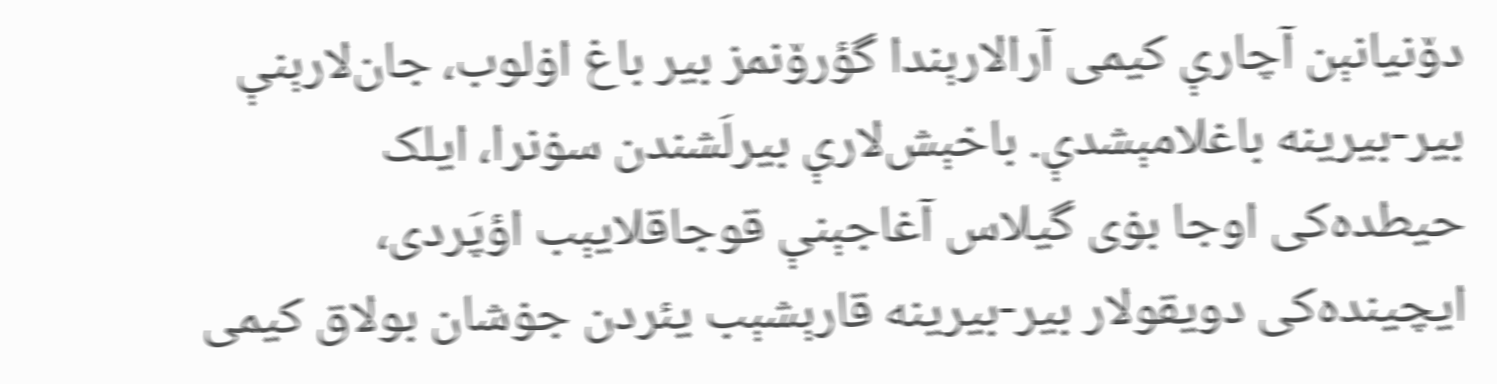دۆنیانېن آچارې کیمی آرالارېندا گؤرۆنمز بیر باغ اۏلوب، جان‌لارېنې بیر-بیرینه باغلامېشدې. باخېش‌لارې بیرلَشندن سۏنرا، ایلک حیطده‌کی اوجا بۏی گیلاس آغاجېنې قوجاقلایېب اؤپَردی، ایچینده‌کی دویقولار بیر-بیرینه قارېشېب یئردن جۏشان بولاق کیمی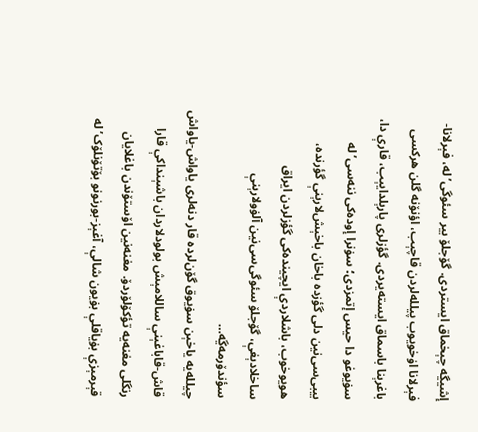إشیڲه چېخماق ایستردی. گۆجلۆ بیر سئوگی’له، فېرلانا-فېرلانا اۏخویوب پیلله‌لردن قاچېب، اؤنۆنه گلن هرکسی باغرېنا باسماق ایسته‌یردی. گؤزلری پارېلدایېب، ‌قارې دا، سۏیوغو دا حیس إتمزدی؛ سۏنرا إوده‌کی ننه‌سی’له بیبی‌سی‌نین دلی گؤزده باخان باخېش‌لارېنې گؤرنده، هویوخوب، باشلاردې ایچینده‌کی گؤزلردن ایراق ساخلادېغې، گۆجلۆ سئوگی‌سی‌نین آلۏولارېنې سؤندۆرمه‌ڲه…
چیلله‌یه یاخېن سۏیوق گۆن‌لرده قار دنه‌لری یاواش-یاواش قاش-قاباغېنې ساللامېش بولودلاردان باشېنداکې قارا رنگلی مغنه‌یه تؤکۆلۆردۆ. مغنه‌نین اۆستۆندن باغلایان قېرمېزې بۏیاقلې بۏیون شالې، آغېز-بورنونو بۆتۆنلۆک’له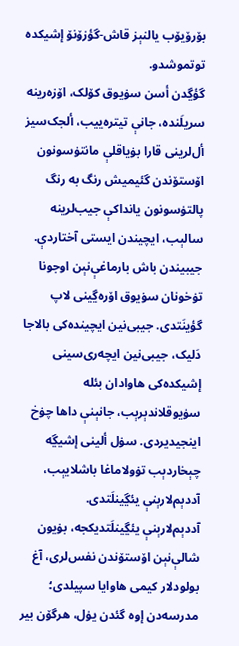بۆرۆیۆب یالنېز قاش-گؤزۆنۆ إشیکده توتموشدو.
گؤڲدن أسن سۏیوق کۆلک، اۆزه‌رینه سریلَنده، جانې تیتره‌ییب، ألجک‌سیز أل‌لرینی قارا بۏیاقلې مانتۏسونون اۆستۆندن گئیمیش رنگ به رنگ پالتۏسونون یانداکې جیب‌لرینه سالېب، ایچیندن ایستی آختاردې. جیبیندن باش بارماغې‌نېن اوجونا تۏخونان سۏیوق اۆره‌ڲینی لاپ گؤینَتدی. جیبی‌نین ایچینده‌کی بالاجا دَلیک، جیبی‌نین ایچه‌ری‌سینی إشیکده‌کی هاوادان بئله سۏیوقلاندېرېب، جانېنې داها چۏخ اینجیدیردی. سۏل ألینی إشیڲه چېخاردېب تۏولاماغا باشلایېب، آددېم‌لارېنې یئڲینلَتدی.
آددېم‌لارېنې یئڲینلَتدیکجه، بۏیون شالې‌نېن اۆستۆندن نفس‌لری، آغ بولودلار کیمی هاوایا سپیلدی؛ مدرسه‌دن إوه گئدن یۏل، هرگۆن بیر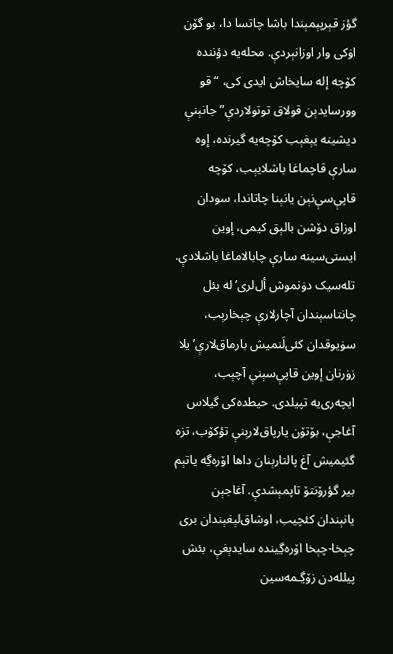گؤز قېرپېمېندا باشا چاتسا دا، بو گۆن اۏکی وار اوزانېردې. محله‌یه دؤننده کۆچه إله سایخاش ایدی کی، “قو وورسایدېن قولاق توتولاردې” جانېنې دیشینه یېغېب کۆچه‌یه گیرنده، إوه سارې قاچماغا باشلایېب، کۆچه قاپې‌سې‌نېن یانېنا چاتاندا، سودان اوزاق دۆشن بالېق کیمی، إوین ایستی‌سینه سارې چابالاماغا باشلادې. تله‌سیک دۏنموش أل‌لری’له بئل چانتاسېندان آچارلارې چېخارېب، سۏیوقدان کئی‌لَنمیش بارماق‌لارې’یلا زۏرنان إوین قاپې‌سېنې آچېب، ایچه‌ری‌یه تپیلدی. حیطده‌کی گیلاس آغاجې، بۆتۆن یارپاق‌لارېنې تؤکۆب، تزه گئیمیش آغ پالتارېنان داها اۆره‌ڲه یاتېم بیر گؤرۆنتۆ تاپمېشدې. آغاجېن یانېندان کئچیب، اوشاق‌لېغېندان بری چېخا-چېخا اۆره‌ڲینده سایدېغې، بئش پیلله‌دن زۆڲـمه‌سین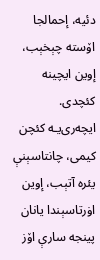دئیه، إحمالجا اۆسته چېخېب، إوین ایچینه کئچدی.
ایچه‌ری‌یـه کئچن کیمی، چانتاسېنې یئره آتېب، إوین اۏرتاسېندا یانان پینجه سارې اۆز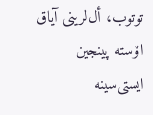توتوب، أل‌لرینی آیاق اۆسته پینجین ایستی‌سینه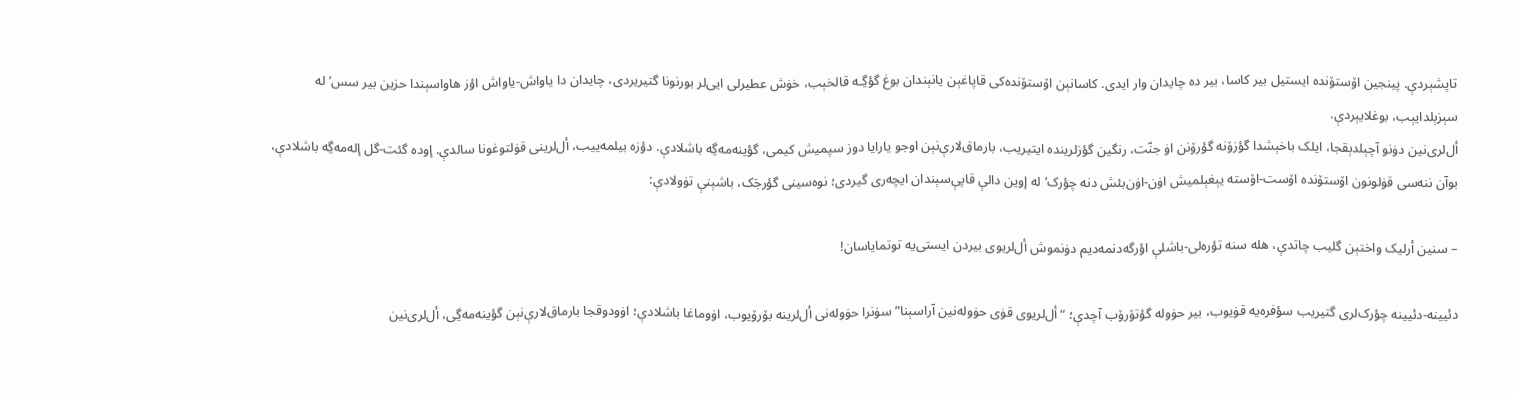تاپشېردې. پینجین اۆستۆنده ایستیل بیر کاسا، بیر ده چایدان وار ایدی. کاسانېن اۆستۆنده‌کی قاپاغېن یانېندان بوغ گؤڲـه قالخېب، خۏش عطیرلی ایی‌لر بورنونا گتیریردی، چایدان دا یاواش-یاواش اؤز هاواسېندا حزین بیر سس’له سېزېلدایېب، بوغلایېردې.
أل‌لری‌نین دۏنو آچېلدېقجا، ایلک باخېشدا گؤزۆنه گؤرۆنن اۏ جنّت، رنگین گؤزلرینده ایتیریب، بارماق‌لارې‌نېن اوجو یارایا دوز سپمیش کیمی، گؤینه‌مه‌ڲه باشلادې. دؤزه بیلمه‌ییب، أل‌لرینی قۏلتوغونا سالدې. إوده گئت-گل إله‌مه‌ڲه باشلادې، بوآن ننه‌سی قۏلونون اۆستۆنده اۆست-اۆسته یېغېلمیش اۏن-اۏن‌بئش دنه چؤرک’له إوین دالې قاپې‌سېندان ایچه‌ری گیردی؛ نوه‌سینی گؤرجَک، باشېنې تۏولادې:

– سنین أرلیک واختېن گلیب چاتدې، هله سنه تؤره‌لی-باشلې اؤرگه‌دنمه‌دیم دۏنموش أل‌لریوی بیردن ایستی‌یه توتمایاسان!

دئیینه-دئیینه چؤرک‌لری گتیریب سؤفره‌یه قۏیوب، بیر حۏوله گؤتۆرۆب آچدې؛ “أل‌لریوی قۏی حۏوله‌نین آراسېنا” سۏنرا حۏوله‌نی أل‌لرینه بۆرۆیوب، اۏوماغا باشلادې؛ اۏودوقجا بارماق‌لارې‌نېن گؤینه‌مه‌ڲی، أل‌لری‌نین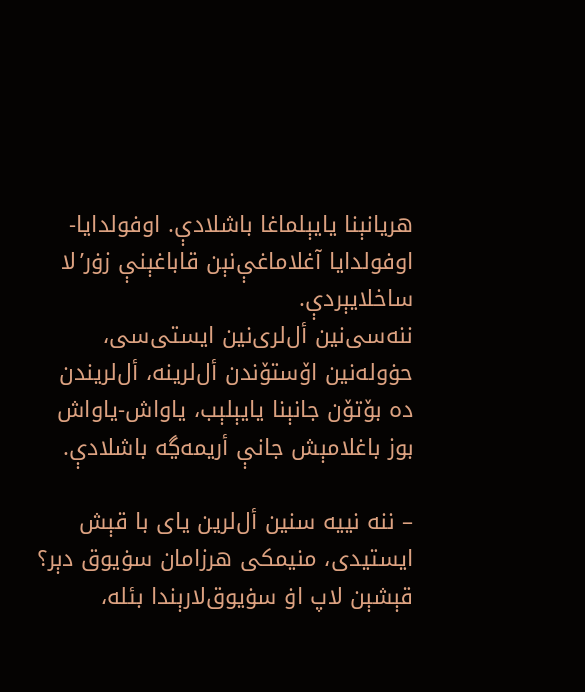هریانېنا یایېلماغا باشلادې. اوفولدایا-اوفولدایا آغلاماغې‌نېن قاباغېنې زۏر’لا ساخلایېردې.
ننه‌سی‌نین أل‌لری‌نین ایستی‌سی، حۏوله‌نین اۆستۆندن أل‌لرینه، أل‌لریندن ده بۆتۆن جانېنا یایېلېب، یاواش-یاواش بوز باغلامېش جانې أریمه‌ڲه باشلادې.

– ننه نییه سنین أل‌لرین یای با قېش ایستیدی، منیمکی هرزامان سۏیوق دېر؟ قېشېن لاپ اۏ سۏیوق‌لارېندا بئله،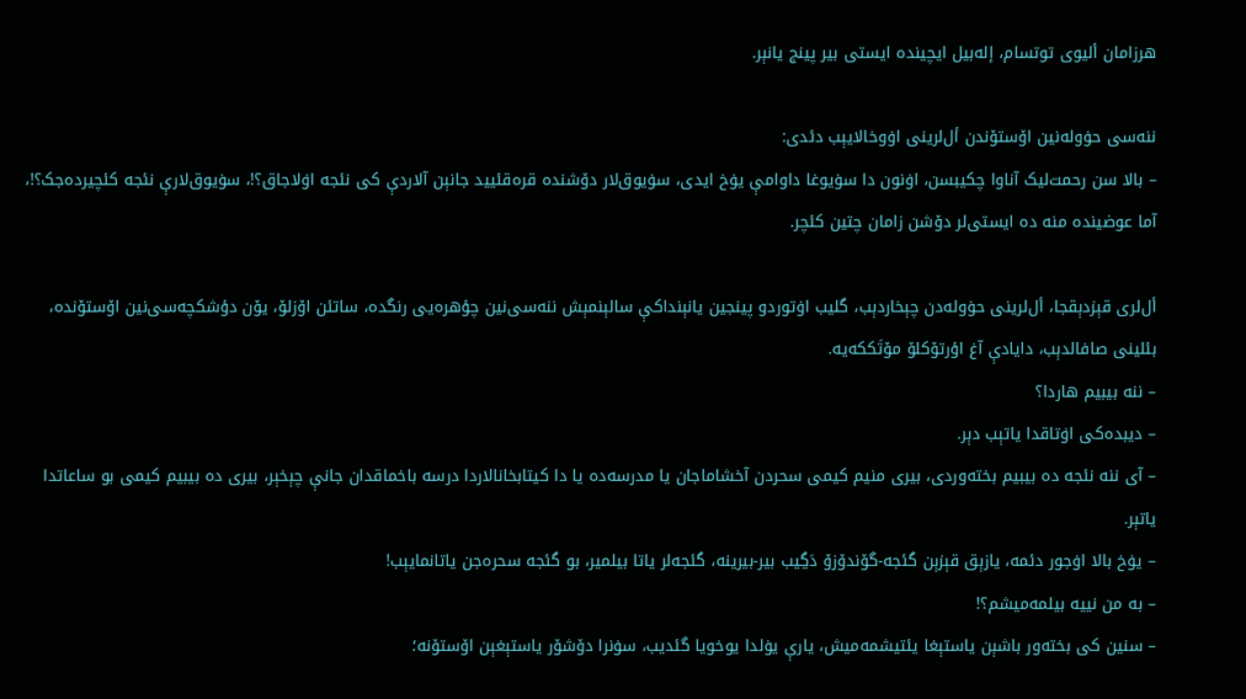هرزامان ألیوی توتسام، إله‌بیل ایچینده ایستی بیر پینج یانېر.

ننه‌سی حۏوله‌نین اۆستۆندن أل‌لرینی اۏوخالایېب دئدی:
– بالا سن رحمت‌لیک آناوا چکیبسن، اۏنون دا سۏیوغا داوامې یۏخ ایدی، سۏیوق‌لار دۆشنده قره‌قئیید جانېن آلاردې کی نئجه اۏلاجاق؟!، سۏیوق‌لارې نئجه کئچیرده‌جک؟!، آما عوضینده منه ده ایستی‌لر دۆشن زامان چتین کئچر.

أل‌لری قېزدېقجا، أل‌لرینی حۏوله‌دن چېخاردېب، گلیب اۏتوردو پینجین یانېنداکې سالېنمېش ننه‌سی‌نین چؤهره‌یی رنگده، ساتئن اۆزلۆ، یۆن دؤشکچه‌سی‌نین اۆستۆنده، بئلینی صافالدېب، دایادې آغ اؤرتۆکلۆ مۆتَککه‌یه.
– ننه بیبیم هاردا؟
– دیبده‌کی اۏتاقدا یاتېب دېر.
– آی ننه نئجه ده بیبیم بخته‌وردی، بیری منیم کیمی سحردن آخشاماجان یا مدرسه‌ده یا دا کیتابخانالاردا درسه باخماقدان جانې چېخېر، بیری ده بیبیم کیمی بو ساعاتدا یاتېر.
– یۏخ بالا اۏجور دئمه، یازېق قېزېن گئجه-گۆندۆزۆ دَڲیب بیر-بیرینه، گئجه‌لر یاتا بیلمیر، بو گئجه سحره‌جن یاتانمایېب!
– به من نییه بیلمه‌میشم؟!
– سنین کی بخته‌ور باشېن یاستېغا یئتیشمه‌میش، یارې یۏلدا یوخویا گئدیب، سۏنرا دۆشۆر یاستېغېن اۆستۆنه؛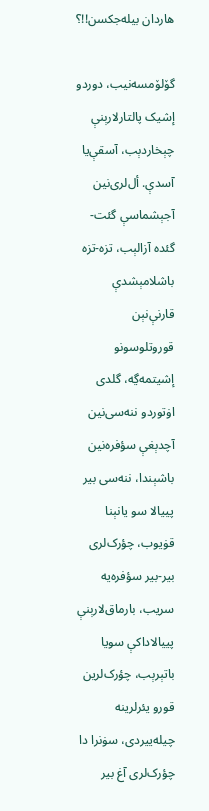هاردان بیله‌جکسن!!؟

گۆلۆمسه‌نیب، دوردو إشیک پالتارلارېنې چېخاردېب، آسقې‌یا آسدې. أل‌لری‌نین آجېشماسې گئت-گئده آزالېب، تزه-تزه باشلامېشدې قارنې‌نېن قوروتلوسونو إشیتمه‌ڲه، گلدی اۏتوردو ننه‌سی‌نین آچدېغې سؤفره‌نین باشېندا، ننه‌سی بیر پییالا سو یانېنا قۏیوب، چؤرک‌لری بیر-بیر سؤفره‌یه سریب، بارماق‌لارېنې پییالاداکې سویا باتېرېب، چؤرک‌لرین قورو یئرلرینه چیله‌ییردی، سۏنرا دا چؤرک‌لری آغ بیر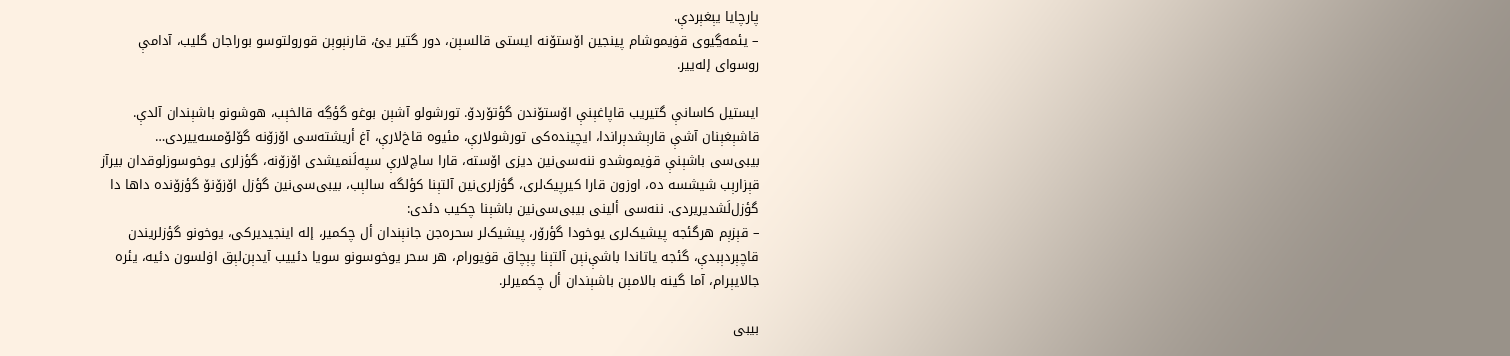پارچایا یېغېردې.
– یئمه‌ڲیوی قۏیموشام پینجین اۆستۆنه ایستی قالسېن، دور گتیر یئ، قارنېوېن قورولتوسو بوراجان گلیب، آدامې روسوای إله‌ییر.

ایستیل کاسانې گتیریب قاپاغېنې اۆستۆندن گؤتۆردۆ. تورشولو آشېن بوغو گؤڲه قالخېب، هوشونو باشېندان آلدې. قاشېغېنان آشې قارېشدېراندا، ایچینده‌کی تورشولارې، مئیوه قاخ‌لارې، آغ أریشته‌سی اۆزۆنه گۆلۆمسه‌ییردی…
بیبی‌سی باشېنې قۏیموشدو ننه‌سی‌نین دیزی اۆسته، قارا ساچ‌لارې سپه‌لَنمیشدی اۆزۆنه، گؤزلری یوخوسوزلوقدان بیرآز قېزارېب شیشسه‌ ده، اوزون قارا کیرپیک‌لری، گؤزلری‌نین آلتېنا کؤلگه سالېب، بیبی‌سی‌نین گؤزل اۆزۆنۆ گؤزۆنده داها دا گؤزل‌لَشدیریردی. ننه‌سی ألینی بیبی‌سی‌نین باشېنا چکیب دئدی:
– قېزېم هرگئجه پیشیک‌لری یوخودا گؤرۆر، پیشیک‌لر سحره‌جن جانېندان أل چکمیر، إله اینجیدیرکی، یوخونو گؤزلریندن قاچېردېبدې، گئجه یاتاندا باشې‌نېن آلتېنا پېچاق قۏیورام، هر سحر یوخوسونو سویا دئییب آیدېن‌لېق اۏلسون دئیه، یئره جالایېرام، آما گینه بالامېن باشېندان أل چکمیرلر.

بیبی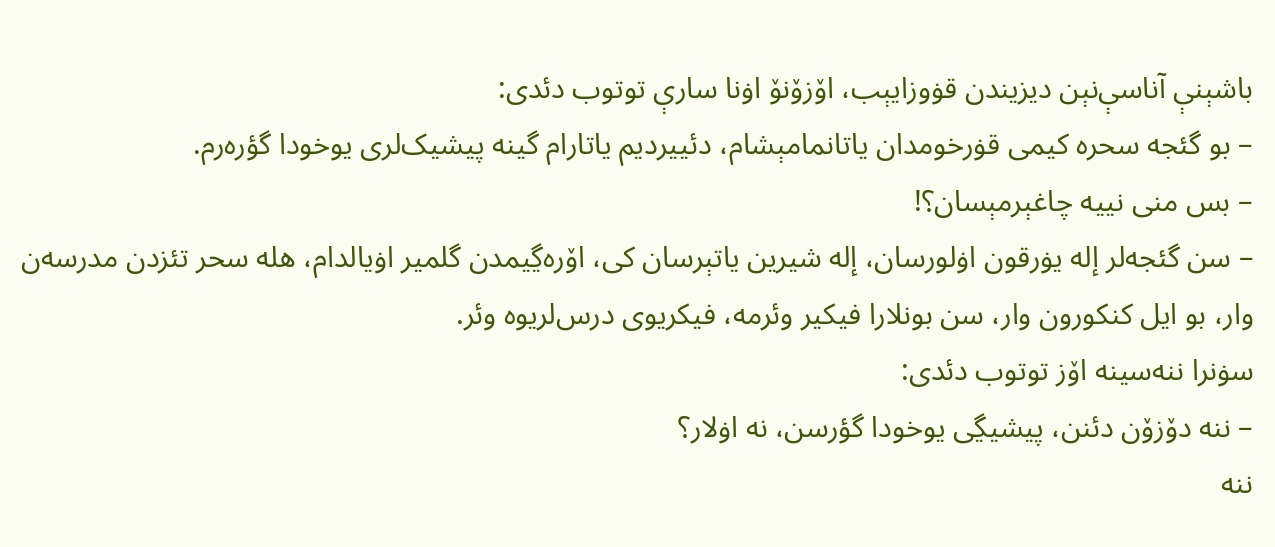باشېنې آناسې‌نېن دیزیندن قۏوزایېب، اۆزۆنۆ اۏنا سارې توتوب دئدی:
– بو گئجه سحره کیمی قۏرخومدان یاتانمامېشام، دئییردیم یاتارام گینه پیشیک‌لری یوخودا گؤره‌رم.
– بس منی نییه چاغېرمېسان؟!
– سن گئجه‌لر إله یۏرقون اۏلورسان، إله شیرین یاتېرسان کی، اۆره‌ڲیمدن گلمیر اۏیالدام، هله سحر تئزدن مدرسه‌ن وار، بو ایل کنکورون وار، سن بونلارا فیکیر وئرمه، فیکریوی درس‌لریوه وئر.
سۏنرا ننه‌سینه اۆز توتوب دئدی:
– ننه دۆزۆن دئنن، پیشیڲی یوخودا گؤرسن، نه اۏلار؟
ننه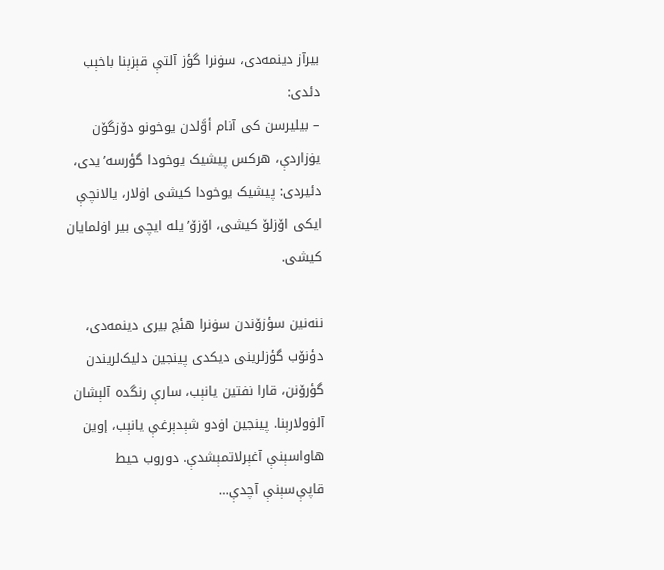بیرآز دینمه‌دی، سۏنرا گؤز آلتې قېزېنا باخېب دئدی:
– بیلیرسن کی آنام أوَّلدن یوخونو دۆزگۆن یۏزاردې، هرکس پیشیک یوخودا گؤرسه’یدی، دئیردی: پیشیک یوخودا کیشی اۏلار، یالانچې ایکی اۆزلۆ کیشی، اۆزۆ’یله ایچی بیر اۏلمایان کیشی.

ننه‌نین سؤزۆندن سۏنرا هئچ بیری دینمه‌دی، دؤنۆب گؤزلرینی دیکدی پینجین دلیک‌لریندن گؤرۆنن، قارا نفتین یانېب، سارې رنگده آلېشان آلۏولارېنا. پینجین اۏدو شېدېرغې یانېب، إوین هاواسېنې آغېرلاتمېشدې. دوروب حیط قاپې‌سېنې آچدې…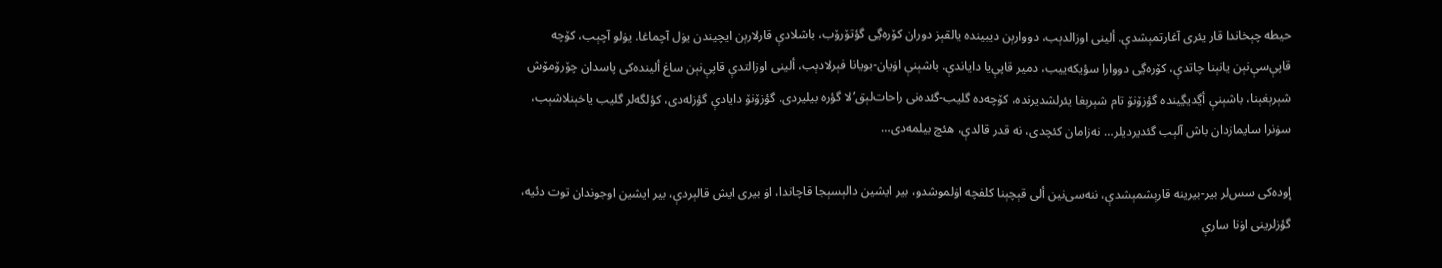حیطه چېخاندا قار یئری آغارتمېشدې. ألینی اوزالدېب، دووارېن دیبینده یالقېز دوران کۆره‌ڲی گؤتۆرۆب، باشلادې قارلارېن ایچیندن یۏل آچماغا. یۏلو آچېب، کۆچه قاپې‌سې‌نېن یانېنا چاتدې، کۆره‌ڲی دووارا سؤیکه‌ییب، دمیر قاپې‌یا دایاندې. باشېنې اۏیان-بویانا فېرلادېب، ألینی اوزالتدې قاپې‌نېن ساغ ألینده‌کی پاسدان چۆرۆمۆش شېرېغېنا، باشېنې أڲدیڲینده گؤزۆنۆ تام شېرېغا یئرلشدیرنده، کۆچه‌ده گلیب-گئده‌نی راحات‌لېق’لا گؤره بیلیردی. گؤزۆنۆ دایادې گؤزله‌دی، کؤلگه‌لر گلیب یاخېنلاشېب، سۏنرا سایمازدان باش آلېب گئدیردیلر… نه‌زامان کئچدی، نه قدر قالدې، هئچ بیلمه‌دی…

إوده‌کی سس‌لر بیر-بیرینه قارېشمېشدې، ننه‌سی‌نین ألی قېچېنا کلفچه اۏلموشدو، بیر ایشین دالېسېجا قاچاندا، اۏ بیری ایش قالېردې، بیر ایشین اوجوندان توت دئیه، گؤزلرینی اۏنا سارې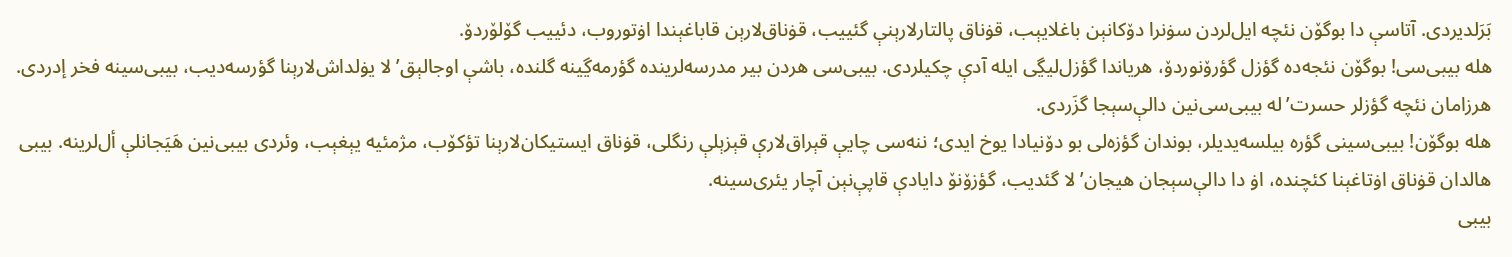بَرَلدیردی. آتاسې دا بوگۆن نئچه ایل‌لردن سۏنرا دۆکانېن باغلایېب، قۏناق پالتارلارېنې گئییب، قۏناق‌لارېن قاباغېندا اۏتوروب، دئییب گۆلۆردۆ.
هله بیبی‌سی! بوگۆن نئجه‌ده گؤزل گؤرۆنوردۆ، هریاندا گؤزل‌لیڲی ایله آدې چکیلردی. بیبی‌سی هردن بیر مدرسه‌لرینده گؤرمه‌ڲینه گلنده، باشې اوجالېق’لا یۏلداش‌لارېنا گؤرسه‌دیب، بیبی‌سینه فخر إدردی. هرزامان نئچه گؤزلر حسرت’له بیبی‌سی‌نین دالې‌سېجا گزَردی.
هله بوگۆن! بیبی‌سینی گؤره بیلسه‌یدیلر، بوندان گؤزه‌لی بو دۆنیادا یوخ ایدی؛ ننه‌سی چایې قېراق‌لارې قېزېلې رنگلی، قۏناق ایستیکان‌لارېنا تؤکۆب، مژمئیه ‌یېغېب، وئردی بیبی‌نین هَیَجانلې أل‌لرینه. بیبی هالدان قۏناق اۏتاغېنا کئچنده، اۏ دا دالې‌سېجان هیجان’لا گئدیب، گؤزۆنۆ دایادې قاپې‌نېن آچار یئری‌سینه.
بیبی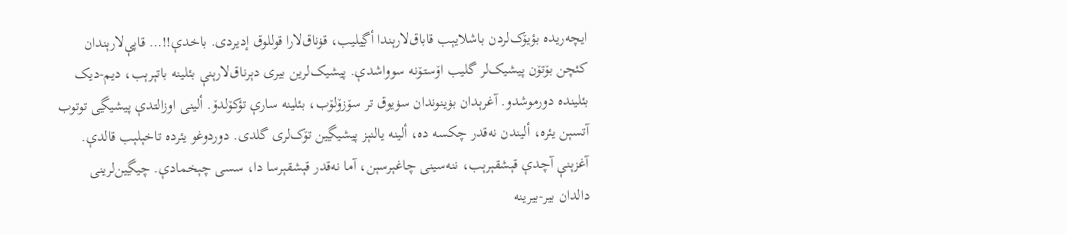ایچه‌ریده بؤیۆک‌لردن باشلایېب قاباق‌لارېندا أڲیلیب، قۏناق‌لارا قوللوق إدیردی. باخدې!!… قاپې‌لارېندان کئچن بۆتۆن پیشیک‌لر گلیب اۆستـۆنه سوواشدې. پیشیک‌لرین بیری دېرناق‌لارېنې بئلینه باتېرېب، دیم-دیک بئلینده دورموشدو. آغرېدان بۏینوندان سۏیوق تر سۆزۆلۆب، بئلینه سارې تؤکۆلدۆ. ألینی اوزالتدې پیشیڲی توتوب آتسېن یئره، ألیندن نه‌قدر چکسه ده، ألینه یالنېز پیشیڲین تۆک‌لری گلدی. دوردوغو یئرده تاخېلېب قالدې. آغزېنې آچدې قېشقېرېب، ننه‌سینی چاغېرسېن، آما نه‌قدر قېشقېرسا دا، سسی چېخمادې. چیڲین‌لرینی دالدان بیر-بیرینه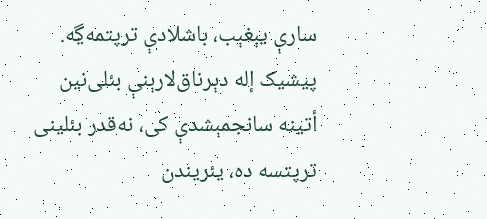سارې یېغېب، باشلادې ترپتمه‌ڲه. پیشیک إله دېرناق‌لارېنې بئلی‌نین أتینه سانجمېشدې کی، نه‌قدر بئلینی ترپتسه ده، یئریندن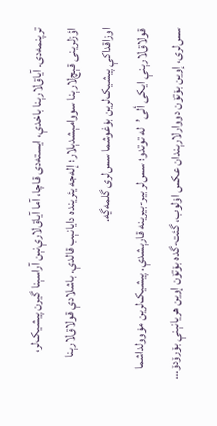ترپنمه‌دی. آیاق‌لارېنا باخدې، ایسته‌دی قاچا، آما آیاق‌لارې‌نېن آراسېنا گیرن پیشیک‌لر، اؤزلرینی قېچ‌لارېنا سووامېشدېلار؛ إله‌جه یئرینده دایانېب قالدې. باشلادې قولاق‌لارېنا اوزاقداکې پیشیک‌لرین بۏغوشما سس‌لری گلمه‌ڲه.
قولاق‌لارېنې ایکی ألی’له توتدو؛ سس‌لر بیر-بیرینه قارېشدې. پیشیک‌لرین مۏوولداشما سس‌لری، إوین بۆتۆن دووارلارېندان عکس اۏلوب، گئت-گده بۆتۆن إوین هریانېنې بۆرۆدۆ…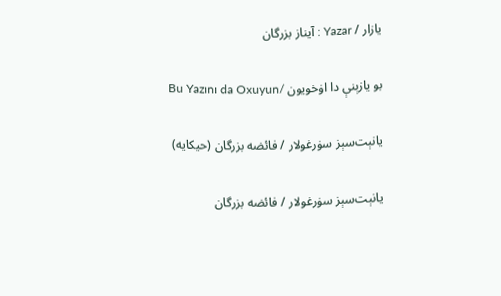یازار / Yazar : آیناز بزرگان

بو یازېنې دا اۏخویون /Bu Yazını da Oxuyun

یانېت‌سېز سۏرغولار / فائضه بزرگان (حیکایه)

یانېت‌سېز سۏرغولار / فائضه بزرگان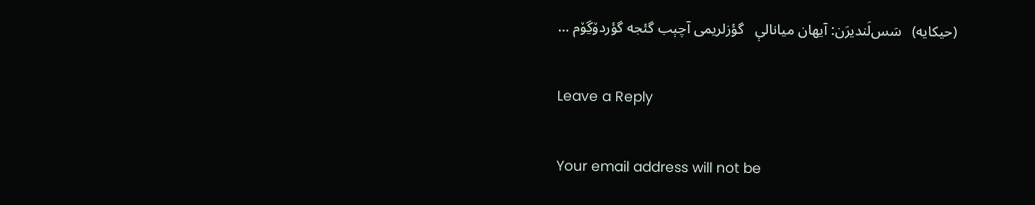(حیکایه)   سَس‌لَندیرَن: آیهان میانالې   گؤزلریمی آچېب گئجه گؤردۆڲۆم …

Leave a Reply

Your email address will not be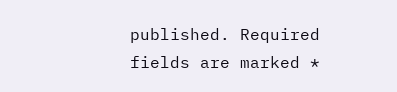published. Required fields are marked *